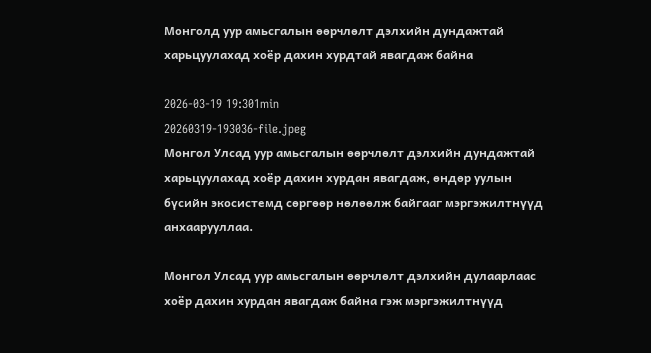Монголд уур амьсгалын өөрчлөлт дэлхийн дундажтай харьцуулахад хоёр дахин хурдтай явагдаж байна

2026-03-19 19:301min
20260319-193036-file.jpeg
Монгол Улсад уур амьсгалын өөрчлөлт дэлхийн дундажтай харьцуулахад хоёр дахин хурдан явагдаж, өндөр уулын бүсийн экосистемд сөргөөр нөлөөлж байгааг мэргэжилтнүүд анхаарууллаа.

Монгол Улсад уур амьсгалын өөрчлөлт дэлхийн дулаарлаас хоёр дахин хурдан явагдаж байна гэж мэргэжилтнүүд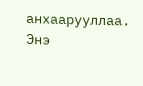анхаарууллаа. Энэ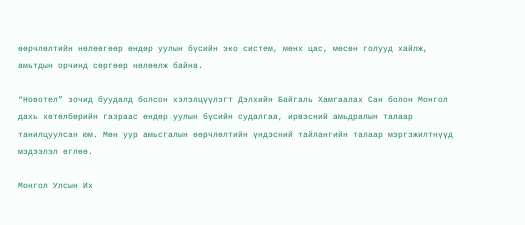өөрчлөлтийн нөлөөгөөр өндөр уулын бүсийн эко систем, мөнх цас, мөсөн голууд хайлж, амьтдын орчинд сөргөөр нөлөөлж байна.

“Новотел” зочид буудалд болсон хэлэлцүүлэгт Дэлхийн Байгаль Хамгаалах Сан болон Монгол дахь хөтөлбөрийн газраас өндөр уулын бүсийн судалгаа, ирвэсний амьдралын талаар танилцуулсан юм. Мөн уур амьсгалын өөрчлөлтийн үндэсний тайлангийн талаар мэргэжилтнүүд мэдээлэл өглөө.

Монгол Улсын Их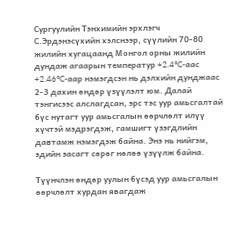Сургуулийн Тэнхимийн эрхлэгч С.Эрдэнэсүхийн хэлснээр, сүүлийн 70-80 жилийн хугацаанд Монгол орны жилийн дундаж агаарын температур +2.4°C-аас +2.46°C-аар нэмэгдсэн нь дэлхийн дунджаас 2-3 дахин өндөр үзүүлэлт юм. Далай тэнгисээс алслагдсан, эрс тэс уур амьсгалтай бүс нутагт уур амьсгалын өөрчлөлт илүү хүчтэй мэдрэгдэж, гамшигт үзэгдлийн давтамж нэмэгдэж байна. Энэ нь нийгэм, эдийн засагт сөрөг нөлөө үзүүлж байна.

Түүнчлэн өндөр уулын бүсэд уур амьсгалын өөрчлөлт хурдан явагдаж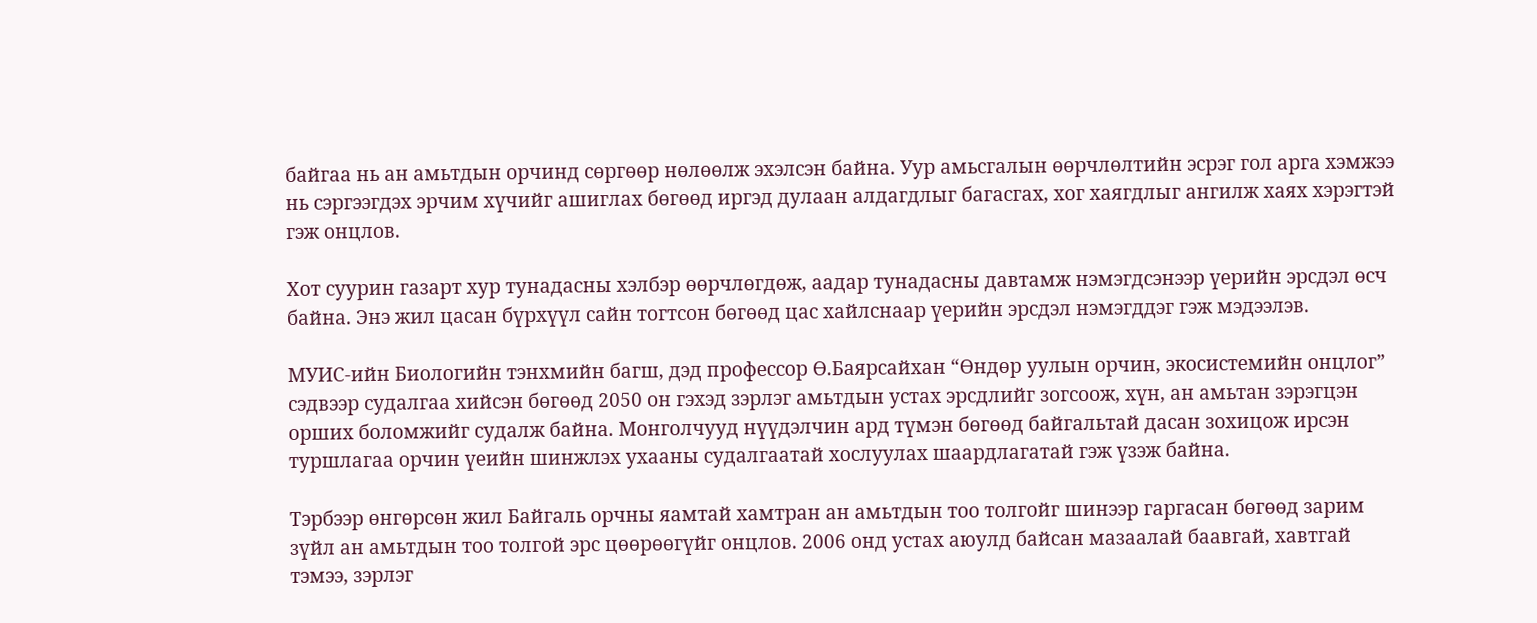байгаа нь ан амьтдын орчинд сөргөөр нөлөөлж эхэлсэн байна. Уур амьсгалын өөрчлөлтийн эсрэг гол арга хэмжээ нь сэргээгдэх эрчим хүчийг ашиглах бөгөөд иргэд дулаан алдагдлыг багасгах, хог хаягдлыг ангилж хаях хэрэгтэй гэж онцлов.

Хот суурин газарт хур тунадасны хэлбэр өөрчлөгдөж, аадар тунадасны давтамж нэмэгдсэнээр үерийн эрсдэл өсч байна. Энэ жил цасан бүрхүүл сайн тогтсон бөгөөд цас хайлснаар үерийн эрсдэл нэмэгддэг гэж мэдээлэв.

МУИС-ийн Биологийн тэнхмийн багш, дэд профессор Ө.Баярсайхан “Өндөр уулын орчин, экосистемийн онцлог” сэдвээр судалгаа хийсэн бөгөөд 2050 он гэхэд зэрлэг амьтдын устах эрсдлийг зогсоож, хүн, ан амьтан зэрэгцэн орших боломжийг судалж байна. Монголчууд нүүдэлчин ард түмэн бөгөөд байгальтай дасан зохицож ирсэн туршлагаа орчин үеийн шинжлэх ухааны судалгаатай хослуулах шаардлагатай гэж үзэж байна.

Тэрбээр өнгөрсөн жил Байгаль орчны яамтай хамтран ан амьтдын тоо толгойг шинээр гаргасан бөгөөд зарим зүйл ан амьтдын тоо толгой эрс цөөрөөгүйг онцлов. 2006 онд устах аюулд байсан мазаалай баавгай, хавтгай тэмээ, зэрлэг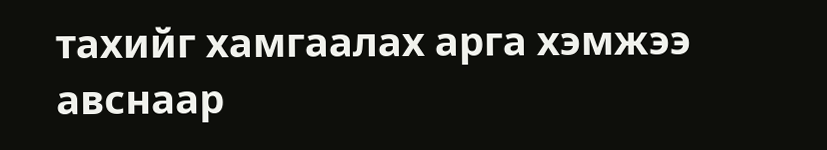тахийг хамгаалах арга хэмжээ авснаар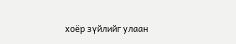хоёр зүйлийг улаан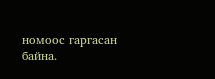номоос гаргасан байна.